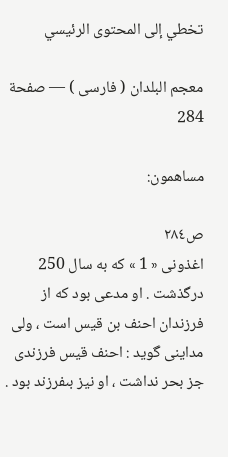تخطي إلى المحتوى الرئيسي

معجم البلدان ( فارسى ) — صفحة 284

مساهمون:

ص٢٨٤
اغذونى « 1 » كه به سال 250 درگذشت . او مدعى بود كه از فرزندان احنف بن قيس است ، ولى مداينى گويد : احنف قيس فرزندى جز بحر نداشت ، او نيز بىفرزند بود .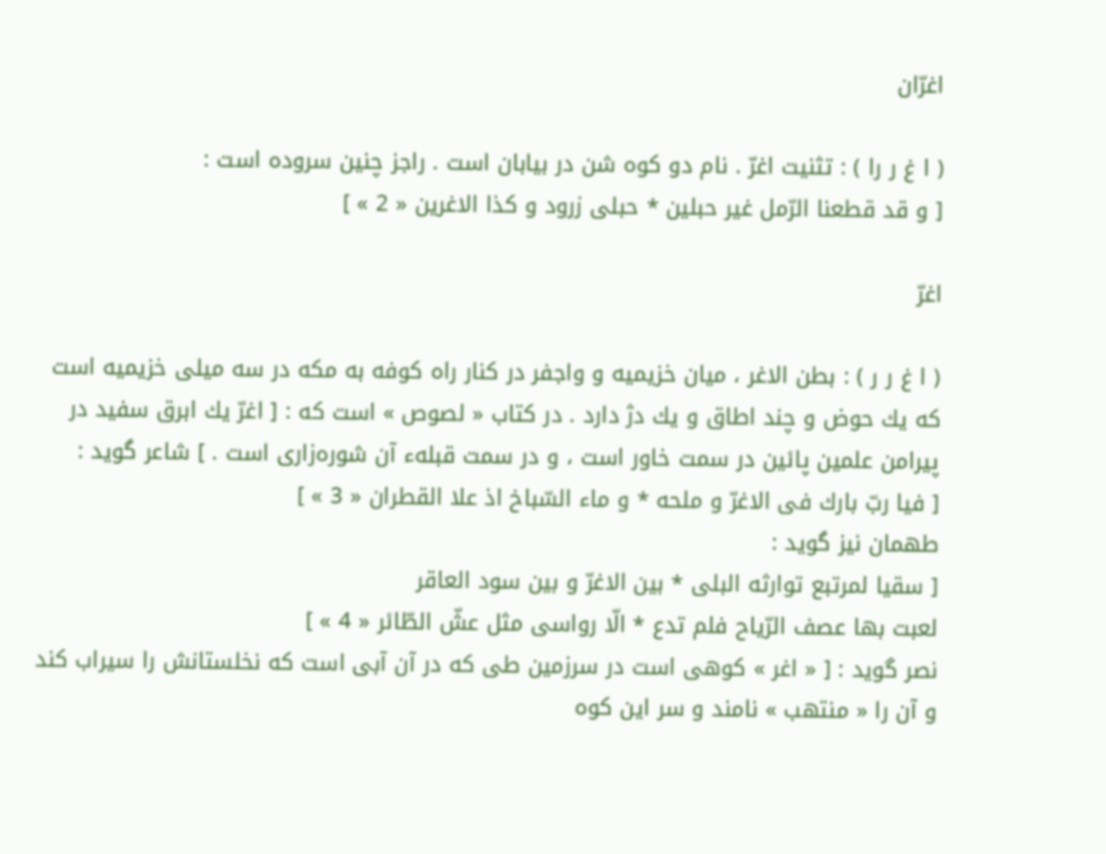اغرّان

( ا غ ر را ) : تثنيت اغرّ . نام دو كوه شن در بيابان است . راجز چنين سروده است :
[ و قد قطعنا الرّمل غير حبلين * حبلى زرود و كذا الاغرين « 2 » ]

اغرّ

( ا غ ر ر ) : بطن الاغر ، ميان خزيميه و واجفر در كنار راه كوفه به مكه در سه ميلى خزيميه است كه يك حوض و چند اطاق و يك دژ دارد . در كتاب « لصوص » است كه : [ اغرّ يك ابرق سفيد در پيرامن علمين پائين در سمت خاور است ، و در سمت قبلهء آن شوره‌زارى است . ] شاعر گويد :
[ فيا ربّ بارك فى الاغرّ و ملحه * و ماء السّباخ اذ علا القطران « 3 » ]
طهمان نيز گويد :
[ سقيا لمرتبع توارثه البلى * بين الاغرّ و بين سود العاقر
لعبت بها عصف الرّياح فلم تدع * الّا رواسى مثل عشّ الطّائر « 4 » ]
نصر گويد : [ « اغر » كوهى است در سرزمين طى كه در آن آبى است كه نخلستانش را سيراب كند و آن را « منتهب » نامند و سر اين كوه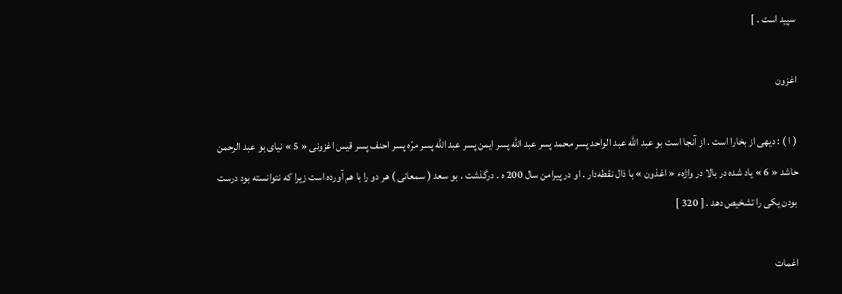سپيد است . ]

اغزون

( ا ) : ديهى از بخارا است . از آنجا است بو عبد الله عبد الواحد پسر محمد پسر عبد الله پسر ايمن پسر عبد الله پسر مرّه پسر احنف پسر قيس اغزونى « 5 » نياى بو عبد الرحمن حاشد « 6 » ياد شده در بالا در واژهء « اغذون » با ذال نقطه‌دار . او در پيرامن سال 200 ه . درگذشت . بو سعد ( سمعانى ) هر دو را با هم آورده است زيرا كه نتوانسته بود درست بودن يكى را تشخيص دهد . [ 320 ]

اغمات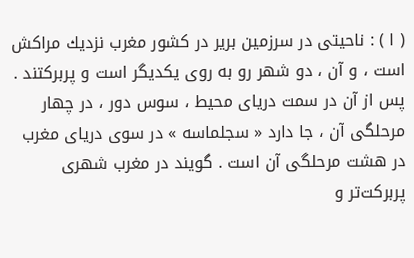( ا ) : ناحيتى در سرزمين برير در كشور مغرب نزديك مراكش است ، و آن ، دو شهر رو به روى يكديگر است و پربركتند . پس از آن در سمت درياى محيط ، سوس دور ، در چهار مرحلگى آن ، جا دارد « سجلماسه » در سوى درياى مغرب در هشت مرحلگى آن است . گويند در مغرب شهرى پربركت‌تر و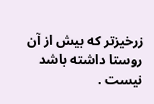زرخيزتر كه بيش از آن روستا داشته باشد نيست .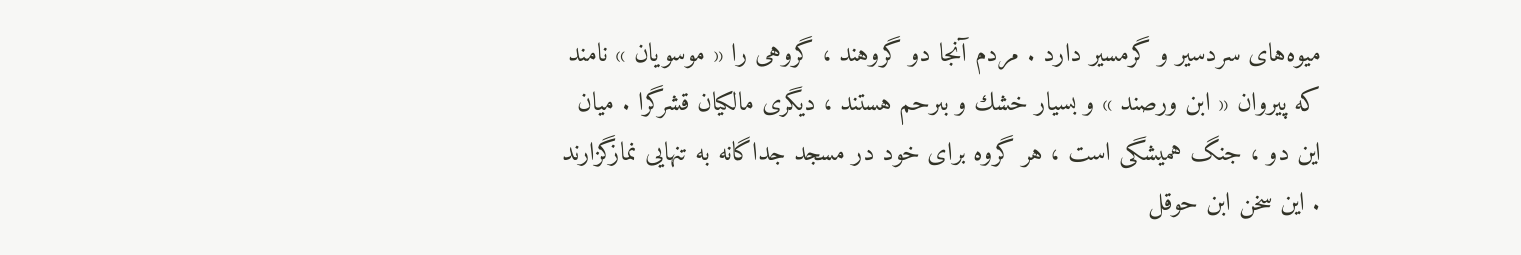ميوه‌هاى سردسير و گرمسير دارد . مردم آنجا دو گروهند ، گروهى را « موسويان » نامند كه پيروان « ابن ورصند » و بسيار خشك و بىرحم هستند ، ديگرى مالكيان قشرگرا . ميان اين دو ، جنگ هميشگى است ، هر گروه براى خود در مسجد جداگانه به تنهايى نمازگزارند . اين سخن ابن حوقل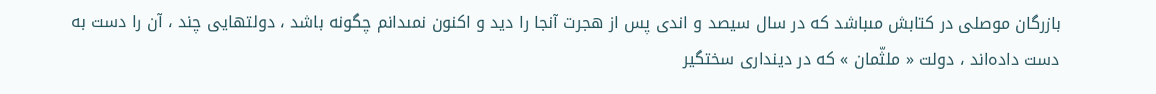بازرگان موصلى در كتابش مىباشد كه در سال سيصد و اندى پس از هجرت آنجا را ديد و اكنون نمىدانم چگونه باشد ، دولتهايى چند ، آن را دست به دست داده‌اند ، دولت « ملثّمان » كه در ديندارى سختگير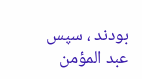بودند ، سپس عبد المؤمن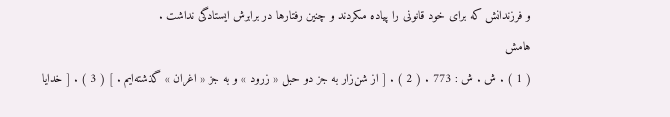و فرزندانش كه براى خود قانونى را پياده مىكردند و چنين رفتارها در برابرش ايستادگى نداشت .
هامش
( 1 ) . ش . ش : 773 . ( 2 ) . [ از شن‌زار به جز دو حبل « زرود » و به جز « اغران » گذشته‌ايم . ] ( 3 ) . [ خدايا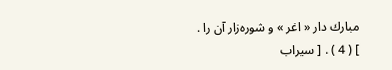مبارك دار « اغر » و شوره‌زار آن را . ] ( 4 ) . [ سيراب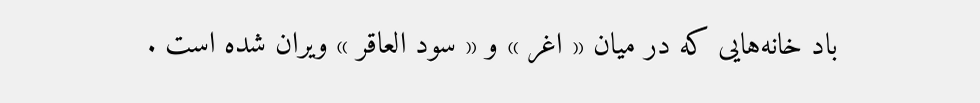باد خانه‌هايى كه در ميان « اغر » و « سود العاقر » ويران شده است .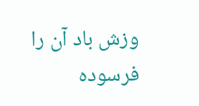وزش باد آن را فرسوده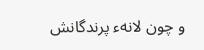و چون لانهء پرندگانش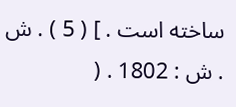ساخته است . ] ( 5 ) . ش . ش : 1802 . (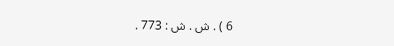6 ) . ش . ش : 773 .